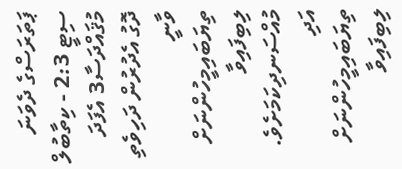ޕަތަރަސްގެ ދެވަނަ ސިޓީ 2:3 - ކިތާބުލް މުޤައްދަސާ3 އެފަދަ ދޮގު އެދުރުން ދަހިވެތި ވާނީ ތިޔަބައިމީހުންނަށް ލިބިފައިވާ މުއްސަނދިކަމަށެވެ. އަދި ތިޔަބައިމީހުންނަށް ލިބިފައިވާ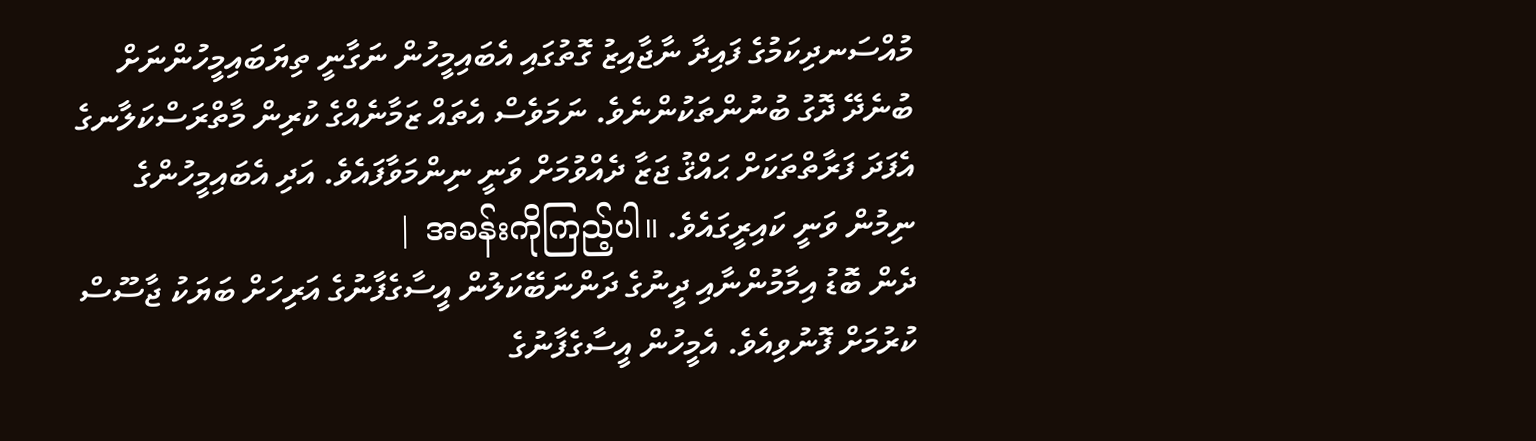މުއްސަނދިކަމުގެ ފައިދާ ނާޖާއިޒު ގޮތުގައި އެބައިމީހުން ނަގާނީ ތިޔަބައިމީހުންނަށް ބުނެދޭ ދޮގު ބުނުންތަކުންނެވެ. ނަމަވެސް އެތައް ޒަމާނެއްގެ ކުރިން މާތްރަސްކަލާނގެ އެފަދަ ފަރާތްތަކަށް ޙައްޤު ޖަޒާ ދެއްވުމަށް ވަނީ ނިންމަވާފައެވެ. އަދި އެބައިމީހުންގެ ނިމުން ވަނީ ކައިރީގައެވެ. အခန်းကိုကြည့်ပါ။ |
ދެން ބޮޑު އިމާމުންނާއި ދީނުގެ ދަންނަބޭކަލުން އީސާގެފާނުގެ އަރިހަށް ބަޔަކު ޖާސޫސް ކުރުމަށް ފޮނުވިއެވެ. އެމީހުން އީސާގެފާނުގެ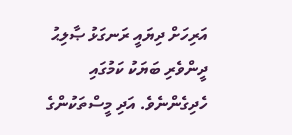އަރިހަށް ދިޔައީ ރަނގަޅު ޞާލިޙު ދީންވެރި ބަޔަކު ކަމުގައި ހެދިގެންނެވެ. އަދި މީސްތަކުންގެ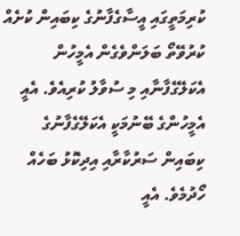ކުރިމަތީގައި އީސާގެފާނުގެ ކިބައިން ކުށެއް ކުރުވޭތޯ ބަލަންވެގެން އެމީހުން އެކަލޭގެފާނާއި މި ސުވާލު ކުރިއެވެ. އެއީ އެމީހުންގެ ބޭނުމަކީ އެކަލޭގެފާނުގެ ކިބައިން ސަރުކާރާއި އިދިކޮޅު ބަހެއް ހޯދުމެވެ. އެއީ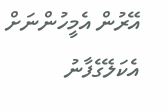އޭރުން އެމީހުންނަށް އެކަލޭގެފާނު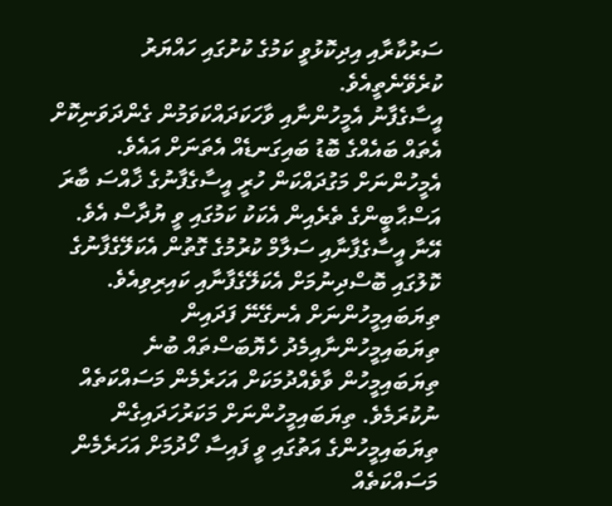ސަރުކާރާއި އިދިކޮޅުވީ ކަމުގެ ކުށުގައި ހައްޔަރު ކުރެވޭނެތީއެވެ.
އީސާގެފާނު އެމީހުންނާއި ވާހަކަދައްކަވަމުން ގެންދަވަނިކޮށް އެތައް ބައެއްގެ ބޮޑު ބައިގަނޑެއް އެތަނަށް އައެވެ. އެމީހުންނަށް މަގުދައްކަން ހުރީ އީސާގެފާނުގެ ޚާއްސަ ބާރަ އަސްޙާބީންގެ ތެރެއިން އެކަކު ކަމުގައި ވީ ޔުދާސް އެވެ. އޭނާ އީސާގެފާނާއި ސަލާމް ކުރުމުގެ ގޮތުން އެކަލޭގެފާނުގެ ކޮލުގައި ބޮސްދިނުމަށް އެކަލޭގެފާނާއި ކައިރިވިއެވެ.
ތިޔަބައިމީހުންނަށް އެނގޭނޭ ފަދައިން ތިޔަބައިމީހުންނާއިމެދު ހެޔޮބަސްތައް ބުނެ ތިޔަބައިމީހުން ވާވެއްދުމަކަށް އަހަރެމެން މަސައްކަތެއް ނުކުރަމެވެ. ތިޔަބައިމީހުންނަށް މަކަރުހަދައިގެން ތިޔަބައިމީހުންގެ އަތުގައި ވީ ފައިސާ ހޯދުމަށް އަހަރެމެން މަސައްކަތެއް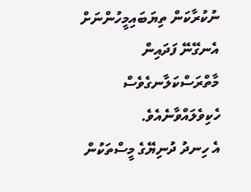ނުކުރާކަން ތިޔަބައިމީހުންނަށް އެނގޭނޭ ފަދައިން މާތްރަސްކަލާނގެވެސް ހެކިވެލައްވާނެއެވެ.
އެ ހިނދު ދުނިޔޭގެ މީސްތަކުން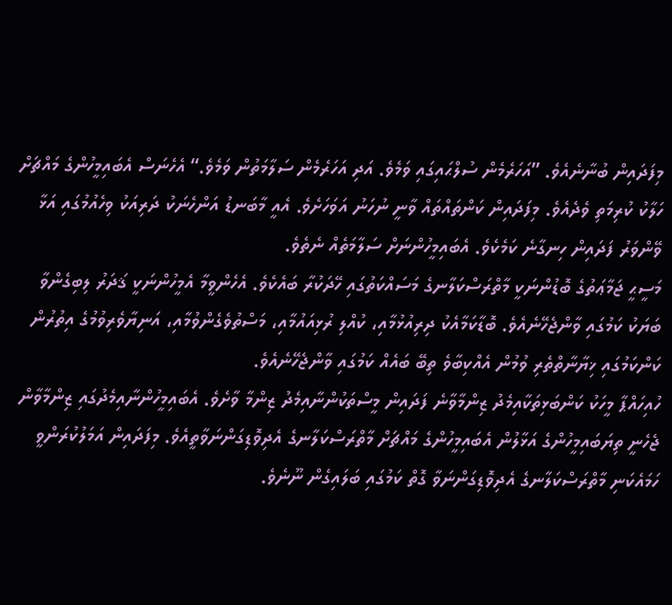މިފަދައިން ބުނާނެއެވެ. ”އަހަރެމެން ސުލްޙައިގައި ވަމެވެ. އަދި އަހަރެމެން ސަލާމަތުން ވަމެވެ.“ އެހެނަސް އެބައިމީހުންގެ މައްޗަށް ހަލާކު ކުރިމަތި ވެދެއެވެ. މިފަދައިން ކަންތައްތައް ވާނީ ނުހަނު އަވަހަށެވެ. އެއީ މާބަނޑު އަންހެނަކު ދަރިއަކު ވިހެއުމުގައި އަޅާ ވޭންވަރު ފަދައިން ހިނގާނެ ކަމެކެވެ. އެބައިމީހުންނަށް ސަލާމަތެއް ނެތެވެ.
މަސީޙީ ޖަމާޢަތުގެ ބޮޑުންނަކީ މާތްރަސްކަލާނގެ މަސައްކަތުގައި ހޭދަކުރާ ބައެކެވެ. އެހެންވީމާ އެމީހުންނަކީ ޤަދަރު ލިބިގެންވާ ބަޔަކު ކަމުގައި ވާންޖެހޭނެއެވެ. ބޮޑާކަމާއެކު ދިރިއުޅުމާއި، ކުއްލި ރުޅިއައުމާއި، މަސްތުވެގެންވުމާއި، އަނިޔާވެރިވުމުގެ އިތުރުން ކަންކަމުގައި ޚިޔާނާތްތެރި ވުމުން އެއްކިބާވެ ތިބޭ ބައެއް ކަމުގައި ވާންޖެހޭނެއެވެ.
ހުއިހައްޕާ މީހަކު ކަންބަޅިތަކާއިމެދު ޒިންމާވާނެ ފަދައިން މީސްތަކުންނާއިމެދު ޒިންމާ ވާށެވެ. އެބައިމީހުންނާއިމެދުގައި ޒިންމާވާން ޖެހެނީ ތިޔަބައިމީހުންގެ އަޅާލުން އެބައިމީހުންގެ މައްޗަށް މާތްރަސްކަލާނގެ އެދިވޮޑިގަންނަވާތީއެވެ. މިފަދައިން އަމަލުކުރަންވީ ހަމައެކަނި މާތްރަސްކަލާނގެ އެދިވޮޑިގަންނަވާ ގޮތް ކަމުގައި ބަލައިގެން ނޫނެވެ.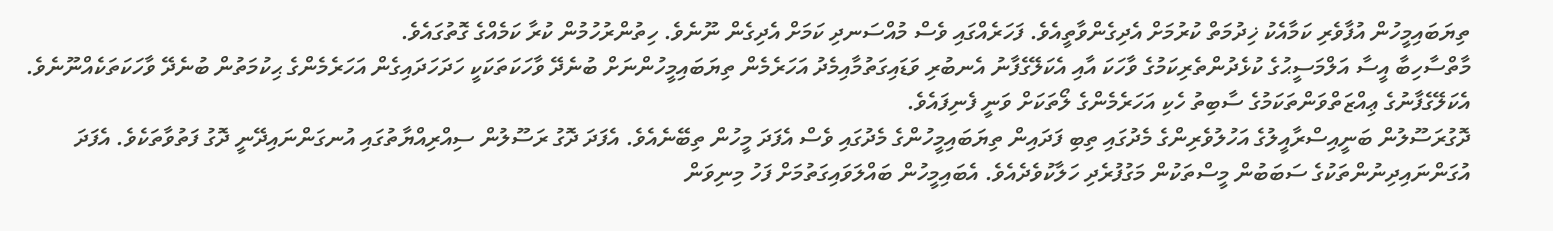ތިޔަބައިމީހުން އުފާވެރި ކަމާއެކު ޚިދުމަތް ކުރުމަށް އެދިގެންވާތީއެވެ. ފަހަރެއްގައި ވެސް މުއްސަނދި ކަމަށް އެދިގެން ނޫނެވެ. ހިތުންރުހުމުން ކުރާ ކަމެއްގެ ގޮތުގައެވެ.
މާތްސާހިބާ އީސާ އަލްމަސީޙުގެ ކުޅެދުންތެރިކަމުގެ ވާހަކަ އާއި އެކަލޭގެފާނު އެނބުރި ވަޑައިގަތުމާއިމެދު އަހަރެމެން ތިޔަބައިމީހުންނަށް ބުނެދޭ ވާހަކަތަކަކީ ހަދަހަދައިގެން އަހަރެމެންގެ ޙިކުމަތުން ބުނެދޭ ވާހަކަތަކެއްނޫނެވެ. އެކަލޭގެފާނުގެ ޢިއްޒަތްވަންތަކަމުގެ ސާބިތު ހެކި އަހަރެމެންގެ ލޯތަކަށް ވަނީ ފެނިފައެވެ.
ދޮގުރަސޫލުން ބަނީއިސްރާއީލުގެ އަހުލުވެރިންގެ މެދުގައި ތިބި ފަދައިން ތިޔަބައިމީހުންގެ މެދުގައި ވެސް އެފަދަ މީހުން ތިބޭނެއެވެ. އެފަދަ ދޮގު ރަސޫލުން ސިއްރިއްޔާތުގައި އުނގަންނައިދޭނީ ދޮގު ފަތުވާތަކެވެ. އެފަދަ އުގަންނައިދިނުންތަކުގެ ސަބަބުން މީސްތަކުން މަގުފުރެދި ހަލާކުވެދެއެވެ. އެބައިމީހުން ބައްލަވައިގަތުމަށް ފަހު މިނިވަން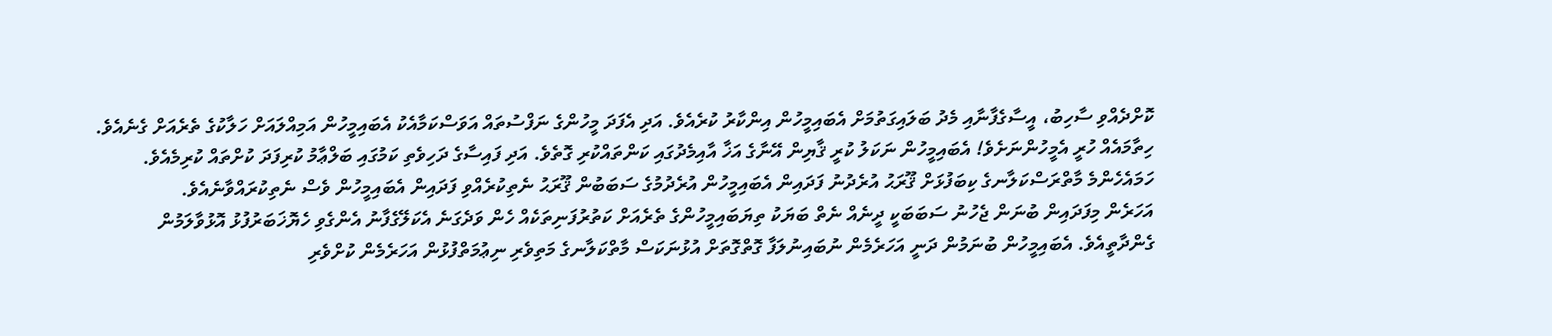ކޮށްދެއްވި ސާހިބު، އީސާގެފާނާއި މެދު ބަލައިގަތުމަށް އެބައިމީހުން އިންކާރު ކުރެއެވެ. އަދި އެފަދަ މީހުންގެ ނަފްސުތައް އަވަސްކަމާއެކު އެބައިމީހުން އަމިއްލައަށް ހަލާކުގެ ތެރެއަށް ގެނެއެވެ.
ހިތާމައެއް ހުރީ އެމީހުންނަށެވެ! އެބައިމީހުން ނަކަލު ކުރީ ޤާޔިން އޭނާގެ އަޚާ އާއިމެދުގައި ކަންތައްކުރި ގޮތެވެ. އަދި ފައިސާގެ ދަހިވެތި ކަމުގައި ބަލްޢާމު ކުރިފަދަ ކުށްތައް ކުރިމެއެވެ. ހަމައެހެންމެ މާތްރަސްކަލާނގެ ކިބަފުޅަށް ޤޫރަޙު އުރެދުނު ފަދައިން އެބައިމީހުން އުރެދުމުގެ ސަބަބުން ޤޫރަޙު ނެތިކުރެއްވި ފަދައިން އެބައިމީހުން ވެސް ނެތިކުރައްވާނެއެވެ.
އަހަރެން މިފަދައިން ބުނަން ޖެހުނު ސަބަބަކީ ދީނެއް ނެތް ބަޔަކު ތިޔަބައިމީހުންގެ ތެރެއަށް ކަތުރުފަނިތަކެއް ހެން ވަދެގަނެ އެކަލޭގެފާނު އެންގެވި ހެޔޮޚަބަރުފުޅު އޮޅުވާލަމުން ގެންދާތީއެވެ. އެބައިމީހުން ބުނަމުން ދަނީ އަހަރެމެން ނުބައިނުލަފާ ގޮތްގޮތަށް އުޅުނަކަސް މާތްކަލާނގެ މަތިވެރި ނިޢުމަތްފުޅުން އަހަރެމެން ކުށްވެރި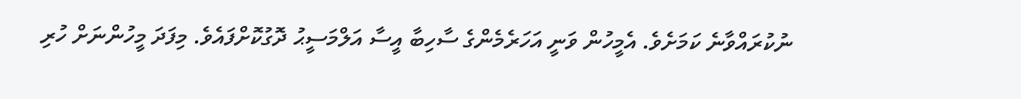ނުކުރައްވާނެ ކަމަށެވެ. އެމީހުން ވަނީ އަހަރެމެންގެ ސާހިބާ އީސާ އަލްމަސީޙު ދޮގުކޮށްފައެވެ. މިފަދަ މީހުންނަށް ހުރި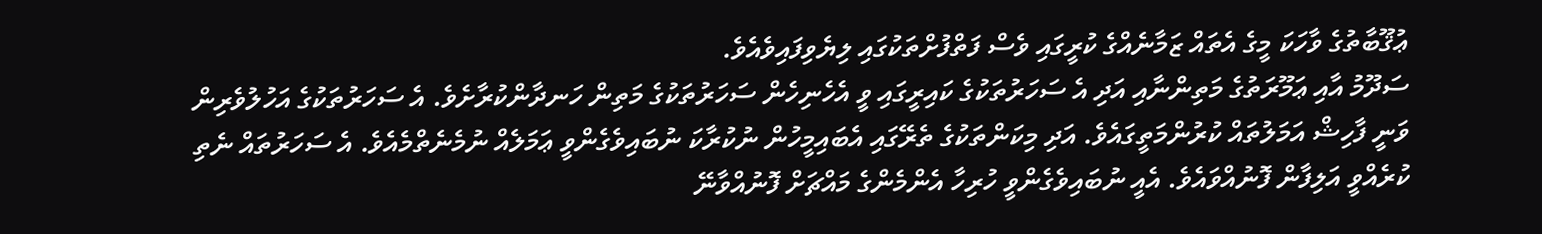ޢުޤޫބާތުގެ ވާހަކަ މީގެ އެތައް ޒަމާނެއްގެ ކުރީގައި ވެސް ފަތްފުށްތަކުގައި ލިޔެވިފައިވެއެވެ.
ސަދޫމު އާއި ޢަމޫރަތުގެ މަތިންނާއި އަދި އެ ސަހަރުތަކުގެ ކައިރީގައި ވީ އެހެނިހެން ސަހަރުތަކުގެ މަތިން ހަނދާންކުރާށެވެ. އެ ސަހަރުތަކުގެ އަހުލުވެރިން ވަނީ ފާހިޝް އަމަލުތައް ކުރުންމަތީގައެވެ. އަދި މިކަންތަކުގެ ތެރޭގައި އެބައިމީހުން ނުކުރާކަ ނުބައިވެގެންވީ ޢަމަލެއް ނުމެނެތްމެއެވެ. އެ ސަހަރުތައް ނެތި ކުރެއްވީ އަލިފާން ފޮނުއްވައެވެ. އެއީ ނުބައިވެގެންވީ ހުރިހާ އެންމެންގެ މައްޗަށް ފޮނުއްވާނޭ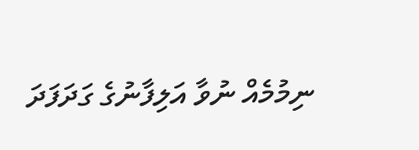ނިމުމެއް ނުވާ އަލިފާނުގެ ގަދަފަދަ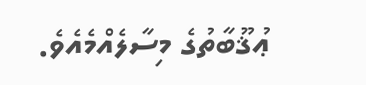ޢުޤޫބާތުގެ މިސާލެއްމެއެވެ.